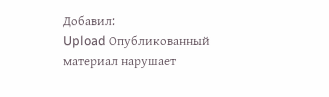Добавил:
Upload Опубликованный материал нарушает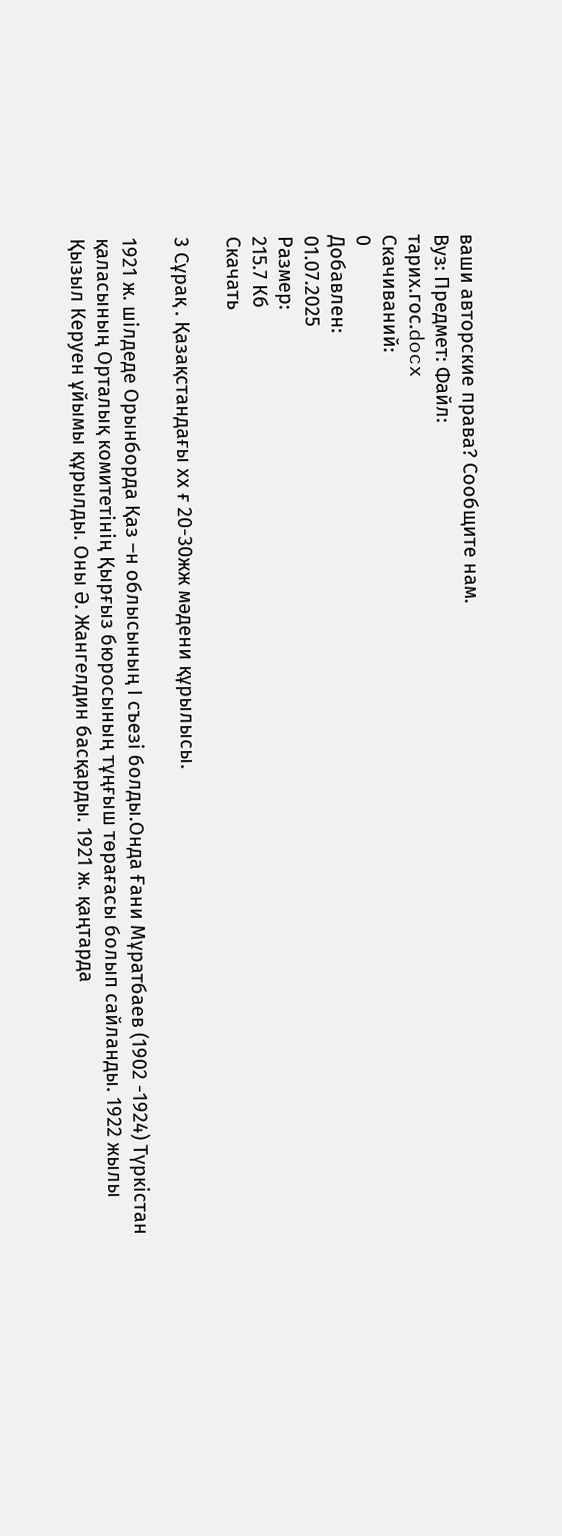ваши авторские права? Сообщите нам.
Вуз: Предмет: Файл:
тарих.гос.docx
Скачиваний:
0
Добавлен:
01.07.2025
Размер:
215.7 Кб
Скачать

3 Сұрақ . Қазақстандағы хх ғ 20-30жж мәдени құрылысы.

1921 ж. шілдеде Орынборда Қаз –н облысының І съезі болды.Онда Ғани Мұратбаев (1902 -1924) Түркістан қаласының Орталық комитетінің Қырғыз бюросының тұңғыш төрағасы болып сайланды. 1922 жылы Қызыл Керуен ұйымы құрылды. Оны Ә. Жангелдин басқарды. 1921 ж. қаңтарда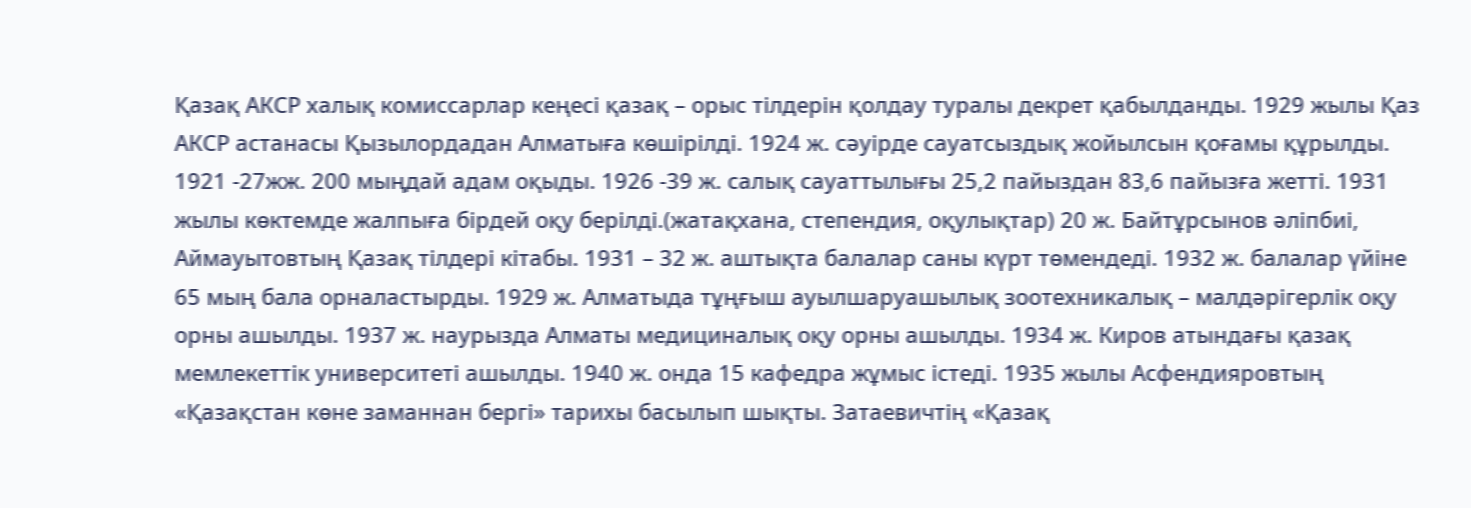Қазақ АКСР халық комиссарлар кеңесі қазақ – орыс тілдерін қолдау туралы декрет қабылданды. 1929 жылы Қаз АКСР астанасы Қызылордадан Алматыға көшірілді. 1924 ж. сәуірде сауатсыздық жойылсын қоғамы құрылды. 1921 -27жж. 200 мыңдай адам оқыды. 1926 -39 ж. салық сауаттылығы 25,2 пайыздан 83,6 пайызға жетті. 1931 жылы көктемде жалпыға бірдей оқу берілді.(жатақхана, степендия, оқулықтар) 20 ж. Байтұрсынов әліпбиі, Аймауытовтың Қазақ тілдері кітабы. 1931 – 32 ж. аштықта балалар саны күрт төмендеді. 1932 ж. балалар үйіне 65 мың бала орналастырды. 1929 ж. Алматыда тұңғыш ауылшаруашылық зоотехникалық – малдәрігерлік оқу орны ашылды. 1937 ж. наурызда Алматы медициналық оқу орны ашылды. 1934 ж. Киров атындағы қазақ мемлекеттік университеті ашылды. 1940 ж. онда 15 кафедра жұмыс істеді. 1935 жылы Асфендияровтың «Қазақстан көне заманнан бергі» тарихы басылып шықты. Затаевичтің «Қазақ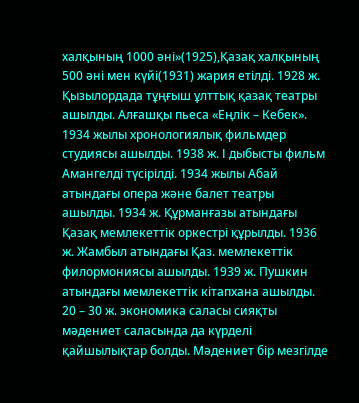халқының 1000 әні»(1925),Қазақ халқының 500 әні мен күйі(1931) жария етілді. 1928 ж. Қызылордада тұңғыш ұлттық қазақ театры ашылды. Алғашқы пьеса «Еңлік – Кебек». 1934 жылы хронологиялық фильмдер студиясы ашылды. 1938 ж. І дыбысты фильм Амангелді түсірілді. 1934 жылы Абай атындағы опера және балет театры ашылды. 1934 ж. Құрманғазы атындағы Қазақ мемлекеттік оркестрі құрылды. 1936 ж. Жамбыл атындағы Қаз. мемлекеттік филормониясы ашылды. 1939 ж. Пушкин атындағы мемлекеттік кітапхана ашылды. 20 – 30 ж. экономика саласы сияқты мәдениет саласында да күрделі қайшылықтар болды. Мәдениет бір мезгілде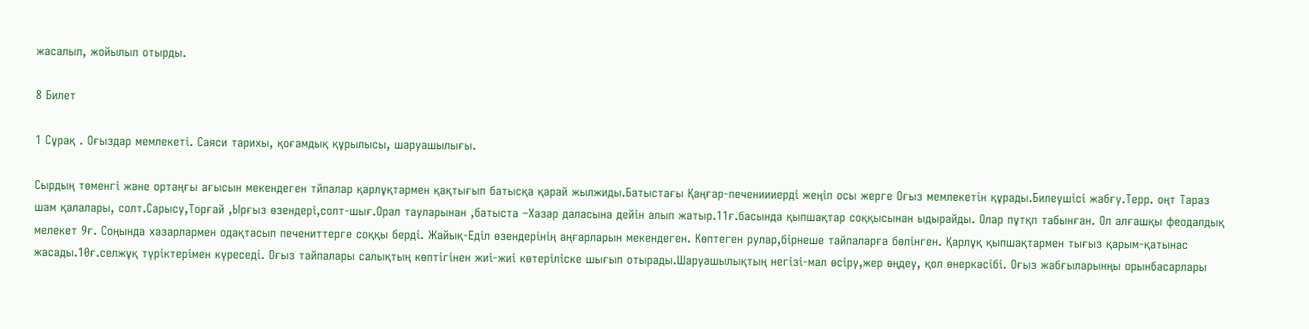жасалып, жойылып отырды.

8 Билет

1 Сұрақ . Оғыздар мемлекеті. Саяси тарихы, қоғамдық құрылысы, шаруашылығы.

Сырдың төменгі және ортаңғы ағысын мекендеген тйпалар қарлұқтармен қақтығып батысқа қарай жылжиды.Батыстағы Қаңғар-печениииерді жеңіп осы жерге Оғыз мемлекетін құрады.Билеушісі жабғу.Терр. оңт Тараз шам қалалары, солт.Сарысу,Торғай ,Ырғыз өзендері,солт-шығ.Орал тауларынан ,батыста –Хазар даласына дейін алып жатыр.11ғ.басында қыпшақтар соққысынан ыдырайды. Олар пұтқп табынған. Ол алғашқы феодалдық мелекет 9ғ. Соңында хазарлармен одақтасып печениттерге соққы берді. Жайық-Еділ өзендерінің аңғарларын мекендеген. Көптеген рулар,бірнеше тайпаларға бөлінген. Қарлұқ қыпшақтармен тығыз қарым-қатынас жасады.10ғ.селжұқ түріктерімен күреседі. Оғыз тайпалары салықтың көптігінен жиі-жиі көтеріліске шығып отырады.Шаруашылықтың негізі-мал өсіру,жер өңдеу, қол өнеркәсібі. Оғыз жабғыларынңы орынбасарлары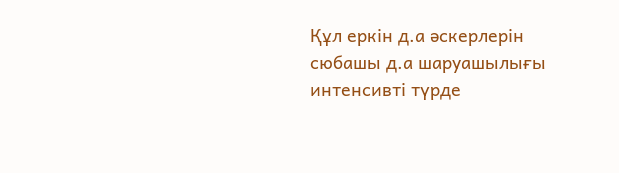Құл еркін д.а әскерлерін сюбашы д.а шаруашылығы интенсивті түрде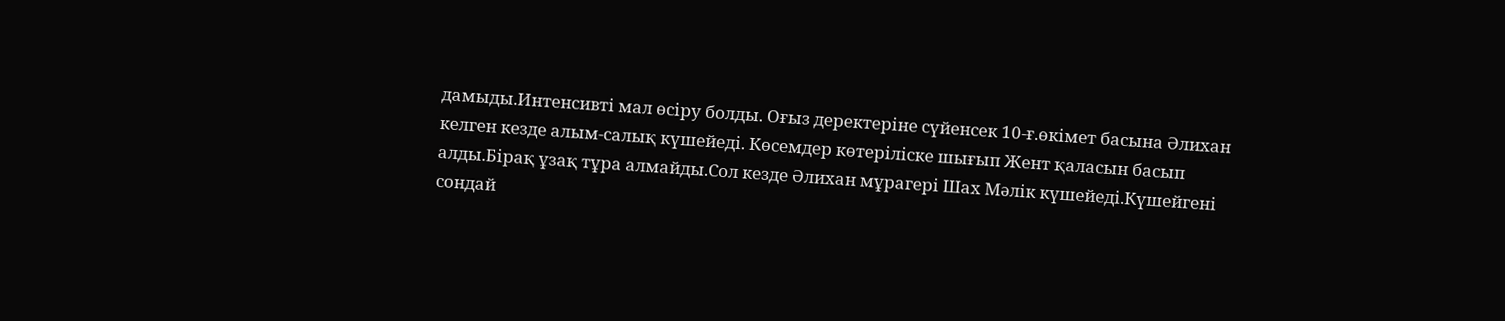дамыды.Интенсивті мал өсіру болды. Оғыз деректеріне сүйенсек 10-ғ.өкімет басына Әлихан келген кезде алым-салық күшейеді. Көсемдер көтеріліске шығып Жент қаласын басып алды.Бірақ ұзақ тұра алмайды.Сол кезде Әлихан мұрагері Шах Мәлік күшейеді.Күшейгені сондай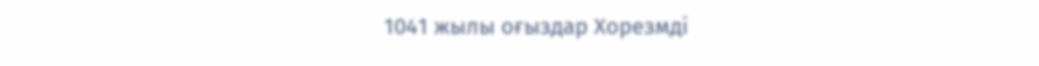1041 жылы оғыздар Хорезмді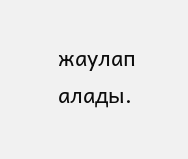жаулап алады.